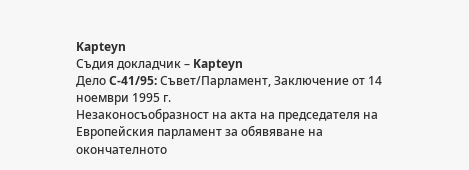Kapteyn
Съдия докладчик – Kapteyn
Дело C-41/95: Съвет/Парламент, Заключение от 14 ноември 1995 г.
Незаконосъобразност на акта на председателя на Европейския парламент за обявяване на окончателното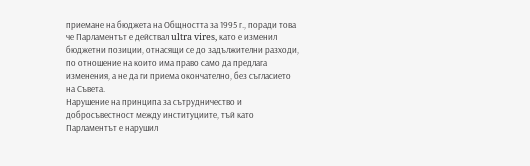приемане на бюджета на Общността за 1995 г., поради това че Парламентът е действал ultra vires, като е изменил бюджетни позиции, отнасящи се до задължителни разходи, по отношение на които има право само да предлага изменения, а не да ги приема окончателно, без съгласието на Съвета.
Нарушение на принципа за сътрудничество и добросъвестност между институциите, тъй като Парламентът е нарушил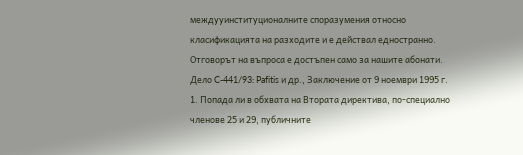междууинституционалните споразумения относно класификацията на разходите и е действал едностранно.
Отговорът на въпроса е достъпен само за нашите абонати.
Дело C-441/93: Pafitis и др., Заключение от 9 ноември 1995 г.
1. Попада ли в обхвата на Втората директива, по-специално членове 25 и 29, публичните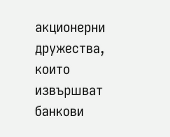акционерни дружества, които извършват банкови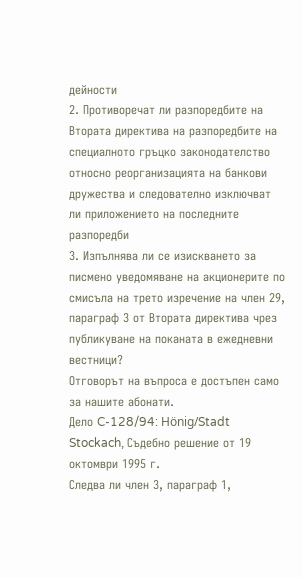дейности
2. Противоречат ли разпоредбите на Втората директива на разпоредбите на специалното гръцко законодателство относно реорганизацията на банкови дружества и следователно изключват ли приложението на последните разпоредби
3. Изпълнява ли се изискването за писмено уведомяване на акционерите по смисъла на трето изречение на член 29, параграф 3 от Втората директива чрез публикуване на поканата в ежедневни вестници?
Отговорът на въпроса е достъпен само за нашите абонати.
Дело C-128/94: Hönig/Stadt Stockach, Съдебно решение от 19 октомври 1995 г.
Следва ли член 3, параграф 1,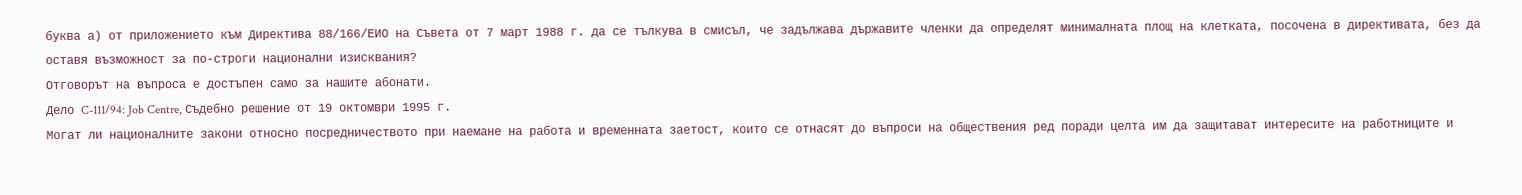буква а) от приложението към Директива 88/166/ЕИО на Съвета от 7 март 1988 г. да се тълкува в смисъл, че задължава държавите членки да определят минималната площ на клетката, посочена в директивата, без да оставя възможност за по-строги национални изисквания?
Отговорът на въпроса е достъпен само за нашите абонати.
Дело C-111/94: Job Centre, Съдебно решение от 19 октомври 1995 г.
Могат ли националните закони относно посредничеството при наемане на работа и временната заетост, които се отнасят до въпроси на обществения ред поради целта им да защитават интересите на работниците и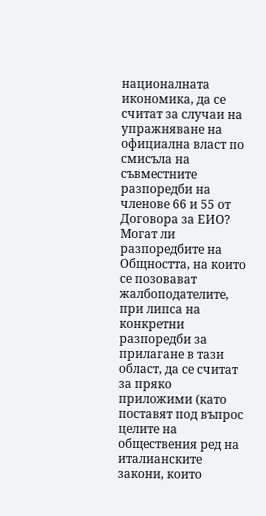националната икономика, да се считат за случаи на упражняване на официална власт по смисъла на съвместните разпоредби на членове 66 и 55 от Договора за ЕИО?
Могат ли разпоредбите на Общността, на които се позовават жалбоподателите, при липса на конкретни разпоредби за прилагане в тази област, да се считат за пряко приложими (като поставят под въпрос целите на обществения ред на италианските закони, които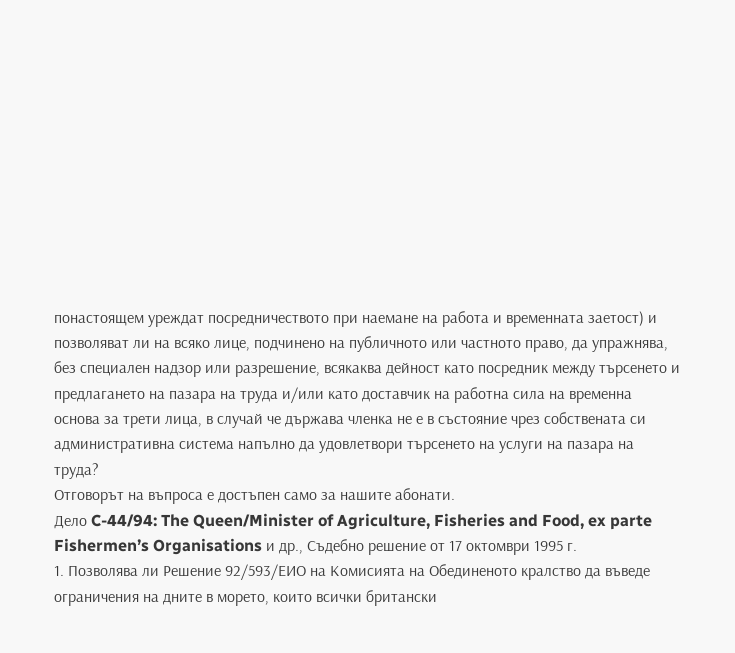понастоящем уреждат посредничеството при наемане на работа и временната заетост) и позволяват ли на всяко лице, подчинено на публичното или частното право, да упражнява, без специален надзор или разрешение, всякаква дейност като посредник между търсенето и предлагането на пазара на труда и/или като доставчик на работна сила на временна основа за трети лица, в случай че държава членка не е в състояние чрез собствената си административна система напълно да удовлетвори търсенето на услуги на пазара на труда?
Отговорът на въпроса е достъпен само за нашите абонати.
Дело C-44/94: The Queen/Minister of Agriculture, Fisheries and Food, ex parte Fishermen’s Organisations и др., Съдебно решение от 17 октомври 1995 г.
1. Позволява ли Решение 92/593/ЕИО на Комисията на Обединеното кралство да въведе ограничения на дните в морето, които всички британски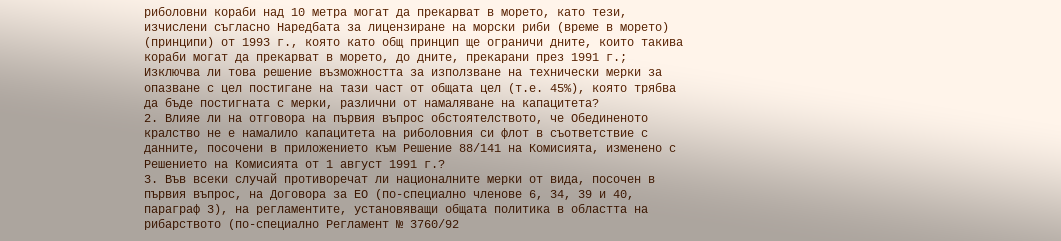риболовни кораби над 10 метра могат да прекарват в морето, като тези, изчислени съгласно Наредбата за лицензиране на морски риби (време в морето) (принципи) от 1993 г., която като общ принцип ще ограничи дните, които такива кораби могат да прекарват в морето, до дните, прекарани през 1991 г.;
Изключва ли това решение възможността за използване на технически мерки за опазване с цел постигане на тази част от общата цел (т.е. 45%), която трябва да бъде постигната с мерки, различни от намаляване на капацитета?
2. Влияе ли на отговора на първия въпрос обстоятелството, че Обединеното кралство не е намалило капацитета на риболовния си флот в съответствие с данните, посочени в приложението към Решение 88/141 на Комисията, изменено с Решението на Комисията от 1 август 1991 г.?
3. Във всеки случай противоречат ли националните мерки от вида, посочен в първия въпрос, на Договора за ЕО (по-специално членове 6, 34, 39 и 40, параграф 3), на регламентите, установяващи общата политика в областта на рибарството (по-специално Регламент № 3760/92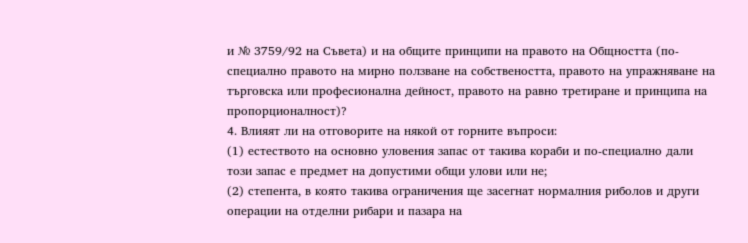и № 3759/92 на Съвета) и на общите принципи на правото на Общността (по-специално правото на мирно ползване на собствеността, правото на упражняване на търговска или професионална дейност, правото на равно третиране и принципа на пропорционалност)?
4. Влияят ли на отговорите на някой от горните въпроси:
(1) естеството на основно уловения запас от такива кораби и по-специално дали този запас е предмет на допустими общи улови или не;
(2) степента, в която такива ограничения ще засегнат нормалния риболов и други операции на отделни рибари и пазара на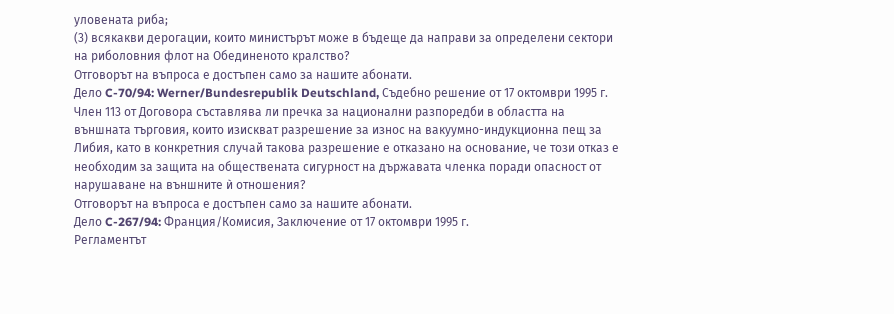уловената риба;
(3) всякакви дерогации, които министърът може в бъдеще да направи за определени сектори на риболовния флот на Обединеното кралство?
Отговорът на въпроса е достъпен само за нашите абонати.
Дело C-70/94: Werner/Bundesrepublik Deutschland, Съдебно решение от 17 октомври 1995 г.
Член 113 от Договора съставлява ли пречка за национални разпоредби в областта на външната търговия, които изискват разрешение за износ на вакуумно-индукционна пещ за Либия, като в конкретния случай такова разрешение е отказано на основание, че този отказ е необходим за защита на обществената сигурност на държавата членка поради опасност от нарушаване на външните ѝ отношения?
Отговорът на въпроса е достъпен само за нашите абонати.
Дело C-267/94: Франция/Комисия, Заключение от 17 октомври 1995 г.
Регламентът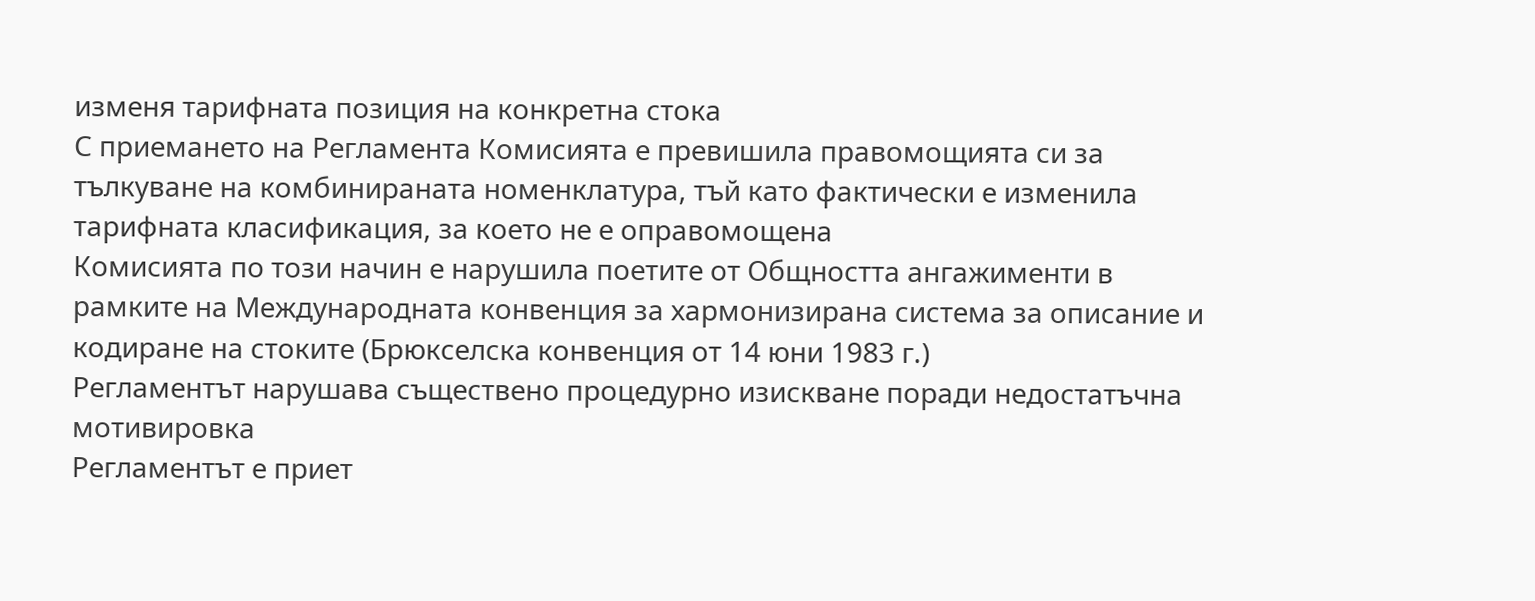изменя тарифната позиция на конкретна стока
С приемането на Регламента Комисията е превишила правомощията си за тълкуване на комбинираната номенклатура, тъй като фактически е изменила тарифната класификация, за което не е оправомощена
Комисията по този начин е нарушила поетите от Общността ангажименти в рамките на Международната конвенция за хармонизирана система за описание и кодиране на стоките (Брюкселска конвенция от 14 юни 1983 г.)
Регламентът нарушава съществено процедурно изискване поради недостатъчна мотивировка
Регламентът е приет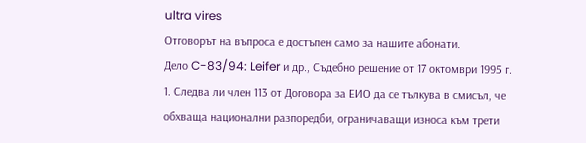ultra vires
Отговорът на въпроса е достъпен само за нашите абонати.
Дело C-83/94: Leifer и др., Съдебно решение от 17 октомври 1995 г.
1. Следва ли член 113 от Договора за ЕИО да се тълкува в смисъл, че обхваща национални разпоредби, ограничаващи износа към трети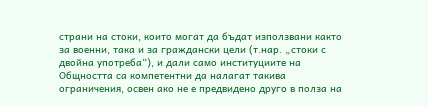страни на стоки, които могат да бъдат използвани както за военни, така и за граждански цели (т.нар. „стоки с двойна употреба“), и дали само институциите на Общността са компетентни да налагат такива ограничения, освен ако не е предвидено друго в полза на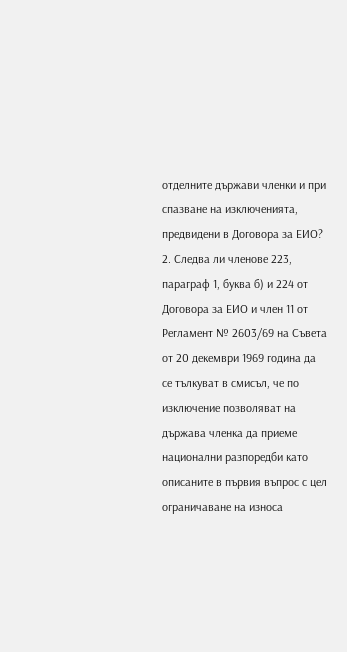отделните държави членки и при спазване на изключенията, предвидени в Договора за ЕИО?
2. Следва ли членове 223, параграф 1, буква б) и 224 от Договора за ЕИО и член 11 от Регламент № 2603/69 на Съвета от 20 декември 1969 година да се тълкуват в смисъл, че по изключение позволяват на държава членка да приеме национални разпоредби като описаните в първия въпрос с цел ограничаване на износа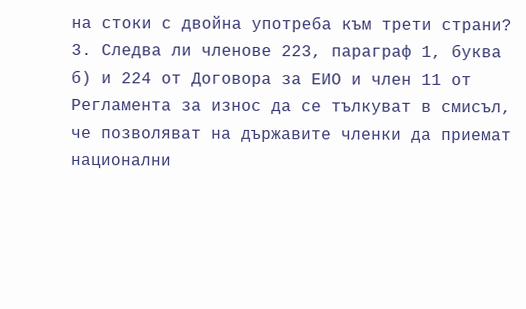на стоки с двойна употреба към трети страни?
3. Следва ли членове 223, параграф 1, буква б) и 224 от Договора за ЕИО и член 11 от Регламента за износ да се тълкуват в смисъл, че позволяват на държавите членки да приемат национални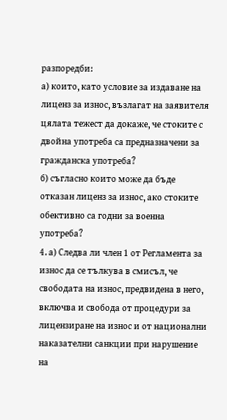разпоредби:
а) които, като условие за издаване на лиценз за износ, възлагат на заявителя цялата тежест да докаже, че стоките с двойна употреба са предназначени за гражданска употреба?
б) съгласно които може да бъде отказан лиценз за износ, ако стоките обективно са годни за военна употреба?
4. а) Следва ли член 1 от Регламента за износ да се тълкува в смисъл, че свободата на износ, предвидена в него, включва и свобода от процедури за лицензиране на износ и от национални наказателни санкции при нарушение на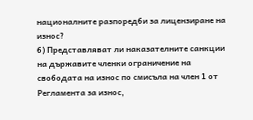националните разпоредби за лицензиране на износ?
б) Представляват ли наказателните санкции на държавите членки ограничение на свободата на износ по смисъла на член 1 от Регламента за износ,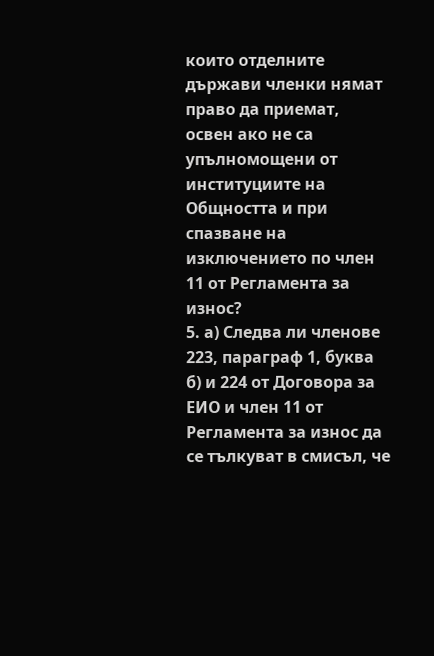които отделните държави членки нямат право да приемат, освен ако не са упълномощени от институциите на Общността и при спазване на изключението по член 11 от Регламента за износ?
5. а) Следва ли членове 223, параграф 1, буква б) и 224 от Договора за ЕИО и член 11 от Регламента за износ да се тълкуват в смисъл, че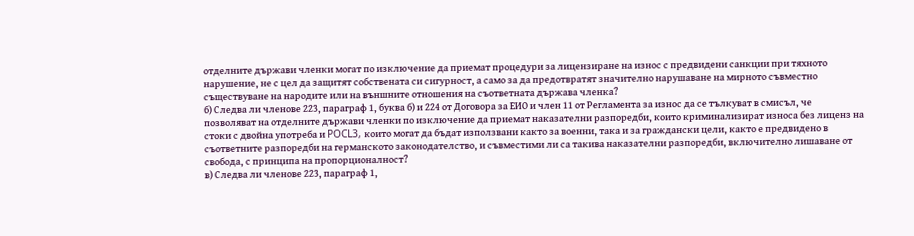отделните държави членки могат по изключение да приемат процедури за лицензиране на износ с предвидени санкции при тяхното нарушение, не с цел да защитят собствената си сигурност, а само за да предотвратят значително нарушаване на мирното съвместно съществуване на народите или на външните отношения на съответната държава членка?
б) Следва ли членове 223, параграф 1, буква б) и 224 от Договора за ЕИО и член 11 от Регламента за износ да се тълкуват в смисъл, че позволяват на отделните държави членки по изключение да приемат наказателни разпоредби, които криминализират износа без лиценз на стоки с двойна употреба и POCL3, които могат да бъдат използвани както за военни, така и за граждански цели, както е предвидено в съответните разпоредби на германското законодателство, и съвместими ли са такива наказателни разпоредби, включително лишаване от свобода, с принципа на пропорционалност?
в) Следва ли членове 223, параграф 1,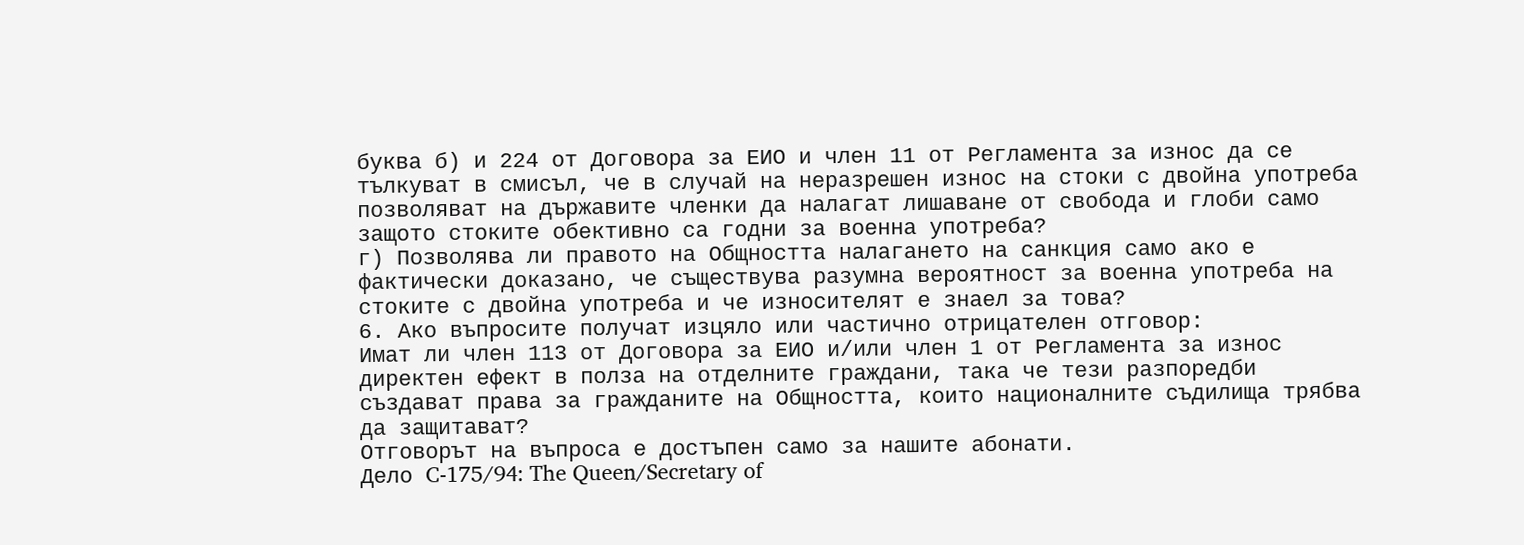буква б) и 224 от Договора за ЕИО и член 11 от Регламента за износ да се тълкуват в смисъл, че в случай на неразрешен износ на стоки с двойна употреба позволяват на държавите членки да налагат лишаване от свобода и глоби само защото стоките обективно са годни за военна употреба?
г) Позволява ли правото на Общността налагането на санкция само ако е фактически доказано, че съществува разумна вероятност за военна употреба на стоките с двойна употреба и че износителят е знаел за това?
6. Ако въпросите получат изцяло или частично отрицателен отговор:
Имат ли член 113 от Договора за ЕИО и/или член 1 от Регламента за износ директен ефект в полза на отделните граждани, така че тези разпоредби създават права за гражданите на Общността, които националните съдилища трябва да защитават?
Отговорът на въпроса е достъпен само за нашите абонати.
Дело C-175/94: The Queen/Secretary of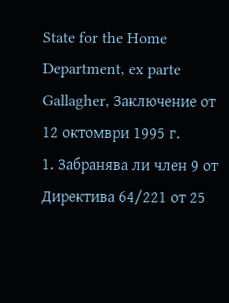State for the Home Department, ex parte Gallagher, Заключение от 12 октомври 1995 г.
1. Забранява ли член 9 от Директива 64/221 от 25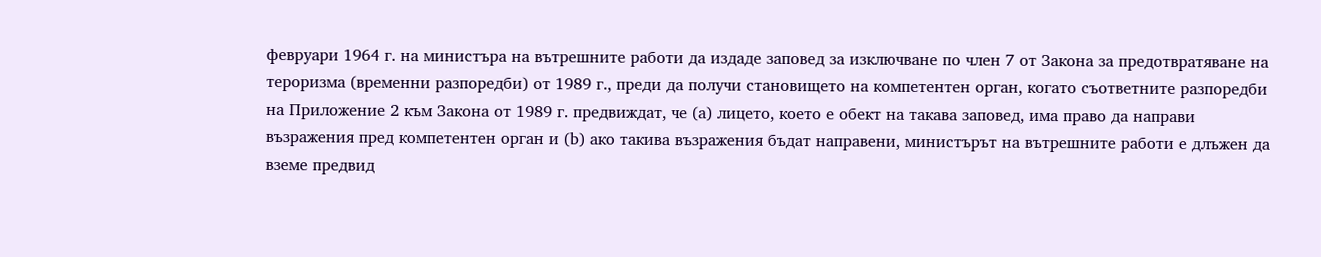февруари 1964 г. на министъра на вътрешните работи да издаде заповед за изключване по член 7 от Закона за предотвратяване на тероризма (временни разпоредби) от 1989 г., преди да получи становището на компетентен орган, когато съответните разпоредби на Приложение 2 към Закона от 1989 г. предвиждат, че (a) лицето, което е обект на такава заповед, има право да направи възражения пред компетентен орган и (b) ако такива възражения бъдат направени, министърът на вътрешните работи е длъжен да вземе предвид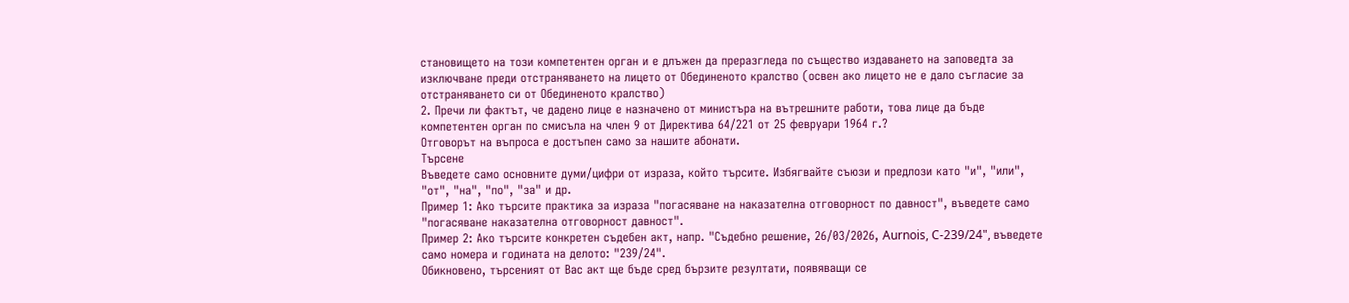становището на този компетентен орган и е длъжен да преразгледа по същество издаването на заповедта за изключване преди отстраняването на лицето от Обединеното кралство (освен ако лицето не е дало съгласие за отстраняването си от Обединеното кралство)
2. Пречи ли фактът, че дадено лице е назначено от министъра на вътрешните работи, това лице да бъде компетентен орган по смисъла на член 9 от Директива 64/221 от 25 февруари 1964 г.?
Отговорът на въпроса е достъпен само за нашите абонати.
Търсене
Въведете само основните думи/цифри от израза, който търсите. Избягвайте съюзи и предлози като "и", "или", "от", "на", "по", "за" и др.
Пример 1: Ако търсите практика за израза "погасяване на наказателна отговорност по давност", въведете само "погасяване наказателна отговорност давност".
Пример 2: Ако търсите конкретен съдебен акт, напр. "Съдебно решение, 26/03/2026, Aurnois, C-239/24", въведете само номера и годината на делото: "239/24".
Обикновено, търсеният от Вас акт ще бъде сред бързите резултати, появяващи се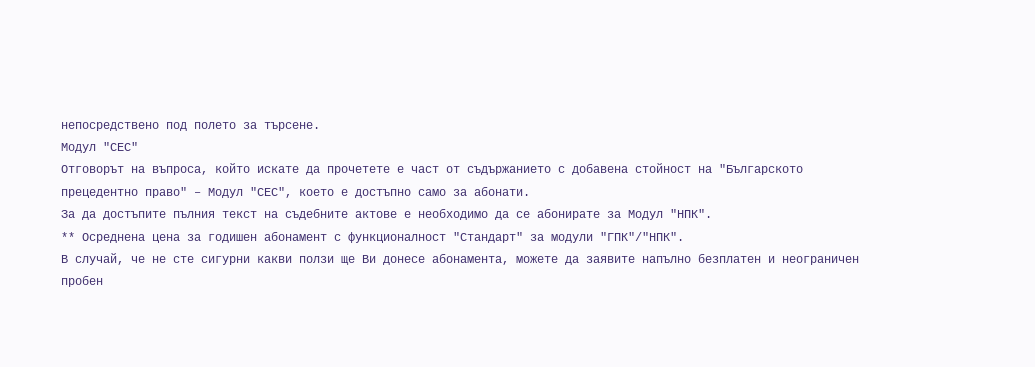непосредствено под полето за търсене.
Модул "СЕС"
Отговорът на въпроса, който искате да прочетете е част от съдържанието с добавена стойност на "Българското прецедентно право" – Модул "СЕС", което е достъпно само за абонати.
За да достъпите пълния текст на съдебните актове е необходимо да се абонирате за Модул "НПК".
** Осреднена цена за годишен абонамент с функционалност "Стандарт" за модули "ГПК"/"НПК".
В случай, че не сте сигурни какви ползи ще Ви донесе абонамента, можете да заявите напълно безплатен и неограничен пробен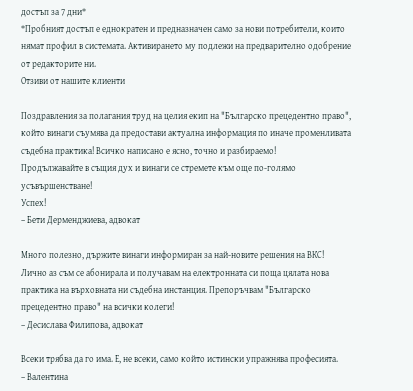достъп за 7 дни*
*Пробният достъп е еднократен и предназначен само за нови потребители, които нямат профил в системата. Активирането му подлежи на предварително одобрение от редакторите ни.
Отзиви от нашите клиенти

Поздравления за полагания труд на целия екип на "Българско прецедентно право", който винаги съумява да предостави актуална информация по иначе променливата съдебна практика! Всичко написано е ясно, точно и разбираемо!
Продължавайте в същия дух и винаги се стремете към още по-голямо усъвършенстване!
Успех!
– Бети Дерменджиева, адвокат

Много полезно, държите винаги информиран за най-новите решения на ВКС! Лично аз съм се абонирала и получавам на електронната си поща цялата нова практика на върховната ни съдебна инстанция. Препоръчвам "Българско прецедентно право" на всички колеги!
– Десислава Филипова, адвокат

Всеки трябва да го има. Е, не всеки, само който истински упражнява професията.
– Валентина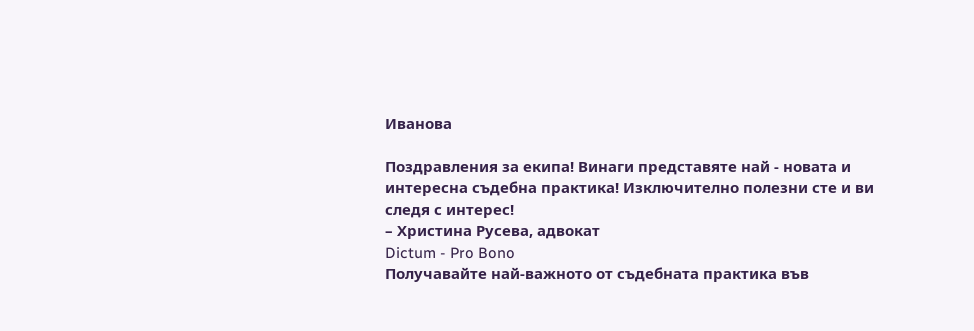Иванова

Поздравления за екипа! Винаги представяте най - новата и интересна съдебна практика! Изключително полезни сте и ви следя с интерес!
– Христина Русева, адвокат
Dictum - Pro Bono
Получавайте най-важното от съдебната практика във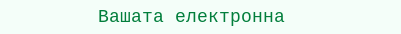Вашата електронна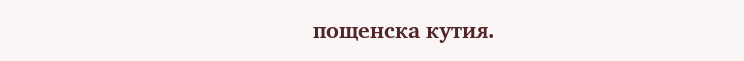пощенска кутия.